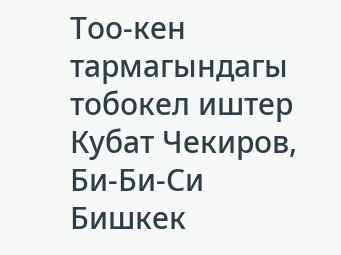Тоо-кен тармагындагы тобокел иштер
Кубат Чекиров, Би-Би-Си Бишкек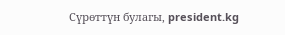Сүрөттүн булагы, president.kg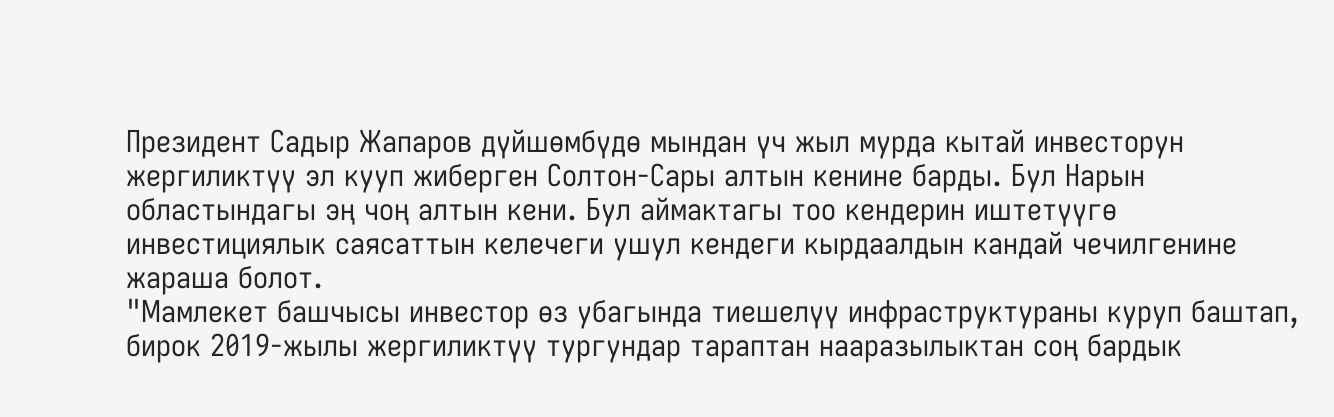Президент Садыр Жапаров дүйшөмбүдө мындан үч жыл мурда кытай инвесторун жергиликтүү эл кууп жиберген Солтон-Сары алтын кенине барды. Бул Нарын областындагы эң чоң алтын кени. Бул аймактагы тоо кендерин иштетүүгө инвестициялык саясаттын келечеги ушул кендеги кырдаалдын кандай чечилгенине жараша болот.
"Мамлекет башчысы инвестор өз убагында тиешелүү инфраструктураны куруп баштап, бирок 2019-жылы жергиликтүү тургундар тараптан нааразылыктан соң бардык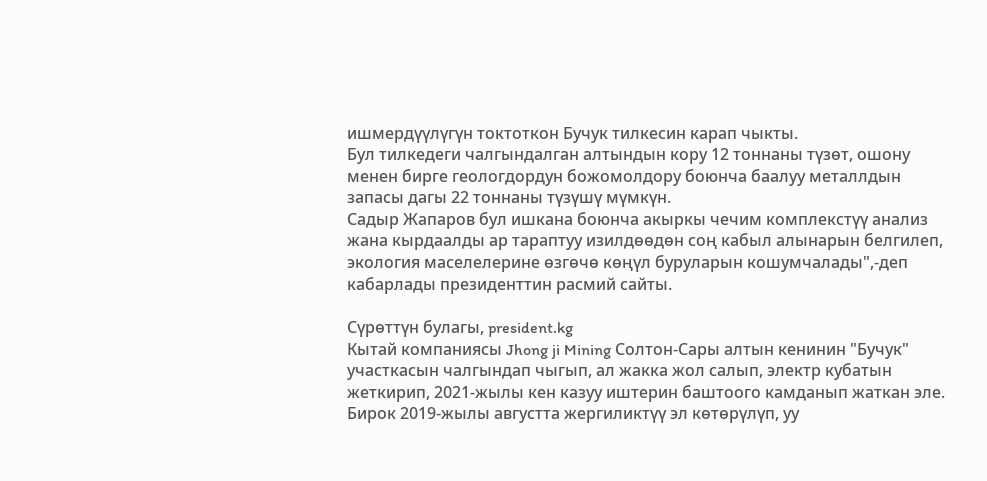ишмердүүлүгүн токтоткон Бучук тилкесин карап чыкты.
Бул тилкедеги чалгындалган алтындын кору 12 тоннаны түзөт, ошону менен бирге геологдордун божомолдору боюнча баалуу металлдын запасы дагы 22 тоннаны түзүшү мүмкүн.
Садыр Жапаров бул ишкана боюнча акыркы чечим комплекстүү анализ жана кырдаалды ар тараптуу изилдөөдөн соң кабыл алынарын белгилеп, экология маселелерине өзгөчө көңүл буруларын кошумчалады",-деп кабарлады президенттин расмий сайты.

Сүрөттүн булагы, president.kg
Кытай компаниясы Jhong ji Mining Солтон-Сары алтын кенинин "Бучук" участкасын чалгындап чыгып, ал жакка жол салып, электр кубатын жеткирип, 2021-жылы кен казуу иштерин баштоого камданып жаткан эле. Бирок 2019-жылы августта жергиликтүү эл көтөрүлүп, уу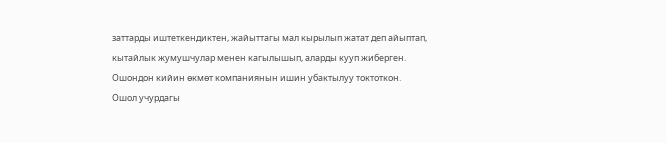заттарды иштеткендиктен, жайыттагы мал кырылып жатат деп айыптап, кытайлык жумушчулар менен кагылышып, аларды кууп жиберген. Ошондон кийин өкмөт компаниянын ишин убактылуу токтоткон.
Ошол учурдагы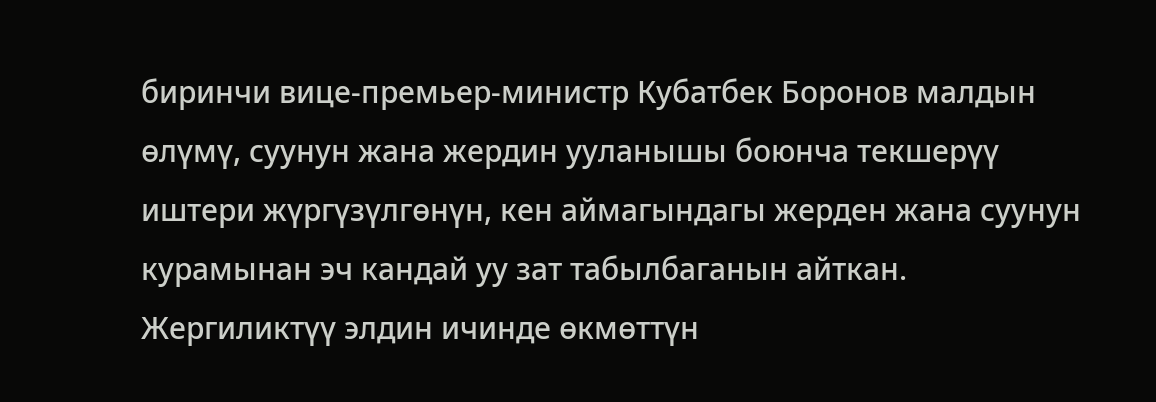биринчи вице-премьер-министр Кубатбек Боронов малдын өлүмү, суунун жана жердин ууланышы боюнча текшерүү иштери жүргүзүлгөнүн, кен аймагындагы жерден жана суунун курамынан эч кандай уу зат табылбаганын айткан. Жергиликтүү элдин ичинде өкмөттүн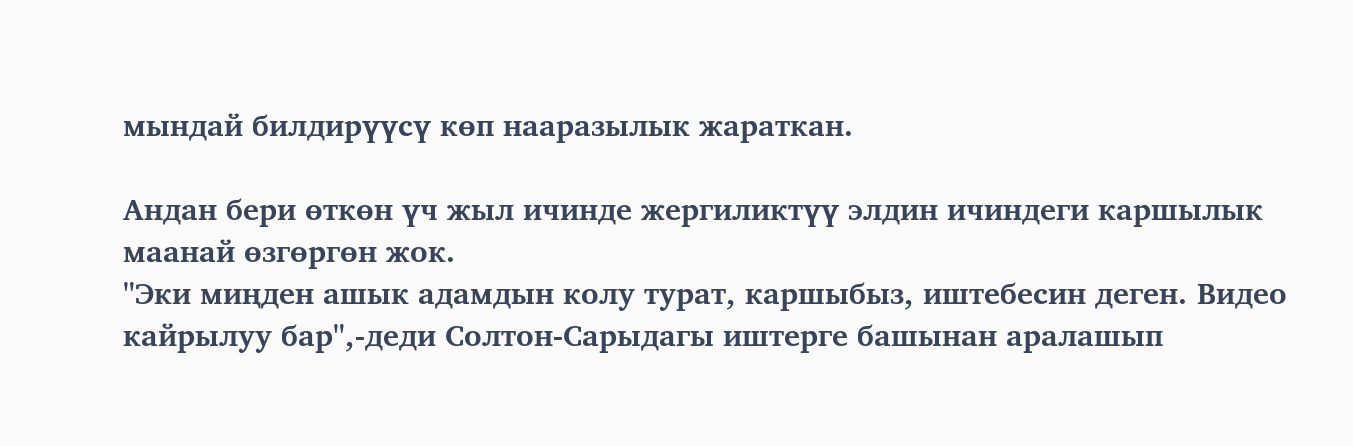мындай билдирүүсү көп нааразылык жараткан.

Андан бери өткөн үч жыл ичинде жергиликтүү элдин ичиндеги каршылык маанай өзгөргөн жок.
"Эки миңден ашык адамдын колу турат, каршыбыз, иштебесин деген. Видео кайрылуу бар",-деди Солтон-Сарыдагы иштерге башынан аралашып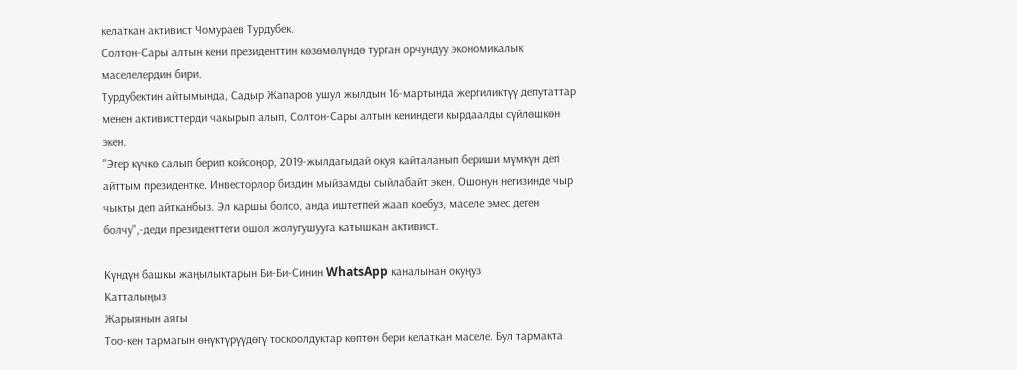келаткан активист Чомураев Турдубек.
Солтон-Сары алтын кени президенттин көзөмөлүндө турган орчундуу экономикалык маселелердин бири.
Турдубектин айтымында, Садыр Жапаров ушул жылдын 16-мартында жергиликтүү депутаттар менен активисттерди чакырып алып, Солтон-Сары алтын кениндеги кырдаалды сүйлөшкөн экен.
"Эгер күчкө салып берип койсоңор, 2019-жылдагыдай окуя кайталанып бериши мүмкүн деп айттым президентке. Инвесторлор биздин мыйзамды сыйлабайт экен. Ошонун негизинде чыр чыкты деп айтканбыз. Эл каршы болсо, анда иштетпей жаап коебуз, маселе эмес деген болчу",-деди президенттеги ошол жолугушууга катышкан активист.

Күндүн башкы жаңылыктарын Би-Би-Синин WhatsApp каналынан окуңуз
Катталыңыз
Жарыянын аягы
Тоо-кен тармагын өнүктүрүүдөгү тоскоолдуктар көптөн бери келаткан маселе. Бул тармакта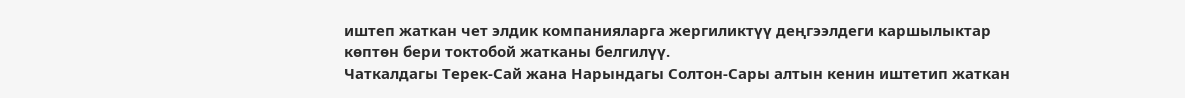иштеп жаткан чет элдик компанияларга жергиликтүү деңгээлдеги каршылыктар көптөн бери токтобой жатканы белгилүү.
Чаткалдагы Терек-Сай жана Нарындагы Солтон-Сары алтын кенин иштетип жаткан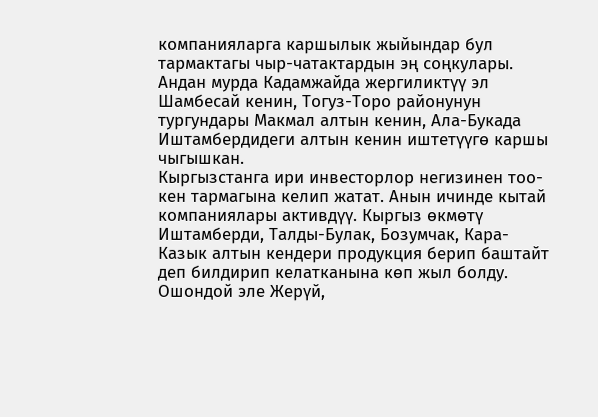компанияларга каршылык жыйындар бул тармактагы чыр-чатактардын эң соңкулары.
Андан мурда Кадамжайда жергиликтүү эл Шамбесай кенин, Тогуз-Торо районунун тургундары Макмал алтын кенин, Ала-Букада Иштамбердидеги алтын кенин иштетүүгө каршы чыгышкан.
Кыргызстанга ири инвесторлор негизинен тоо-кен тармагына келип жатат. Анын ичинде кытай компаниялары активдүү. Кыргыз өкмөтү Иштамберди, Талды-Булак, Бозумчак, Кара-Казык алтын кендери продукция берип баштайт деп билдирип келатканына көп жыл болду.
Ошондой эле Жерүй,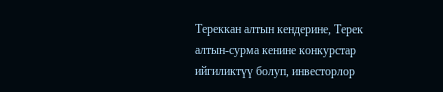Тереккан алтын кендерине, Терек алтын-сурма кенине конкурстар ийгиликтүү болуп, инвесторлор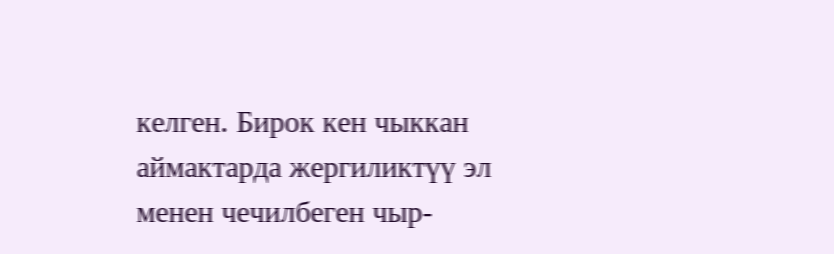келген. Бирок кен чыккан аймактарда жергиликтүү эл менен чечилбеген чыр-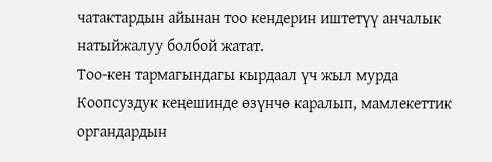чатактардын айынан тоо кендерин иштетүү анчалык натыйжалуу болбой жатат.
Тоо-кен тармагындагы кырдаал үч жыл мурда Коопсуздук кеңешинде өзүнчө каралып, мамлекеттик органдардын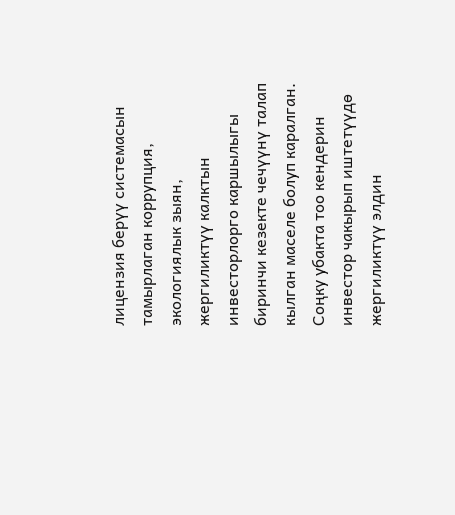лицензия берүү системасын тамырлаган коррупция, экологиялык зыян, жергиликтүү калктын инвесторлорго каршылыгы биринчи кезекте чечүүнү талап кылган маселе болуп каралган.
Соңку убакта тоо кендерин инвестор чакырып иштетүүдө жергиликтүү элдин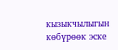кызыкчылыгын көбүрөөк эске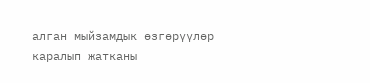алган мыйзамдык өзгөрүүлөр каралып жатканы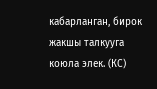кабарланган, бирок жакшы талкууга коюла элек. (КС)